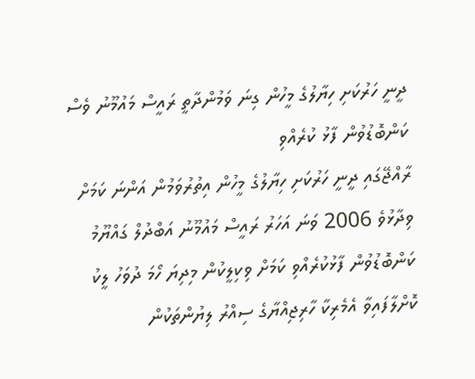ދީނީ ހަރުކަށި ހިޔާލުގެ މީހުން ގިނަ ވަމުންދާތީ ރައީސް މައުމޫނު ވެސް ކަންބޮޑުވުން ފާޅު ކުރެއްވި
ރާއްޖޭގައި ދީނީ ހަރުކަށި ހިޔާލުގެ މީހުން އިތުރުވަމުން އަންނަ ކަމަށް ވިދާޅުވެ 2006 ވަނަ އަހަރު ރައީސް މައުމޫނު އަބްދުލް ގައްޔޫމު ކަންބޮޑުވުން ފާޅުކުރެއްވި ކަމަށް ވިކިލީކުން މިދިޔަ ހޯމަ ދުވަހު ލީކު ކޮށްލާފައިވާ އެމެރިކާ ހާރިޖިއްޔާގެ ސިއްރު ލިޔުންތަކުން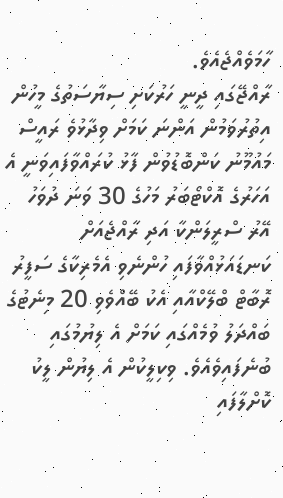ހާމަވެއްޖެއެވެ.
ރާއްޖޭގައި ދީނީ ހަރުކަށި ސިޔާސަތުގެ މީހުން އިތުރުވަމުން އަންނަ ކަމަށް ވިދާޅުވެ ރައީސް މައުމޫނު ކަންބޮޑުވުން ފާޅު ކުރައްވާފައިވަނީ އެ އަހަރުގެ އޮކްޓޯބަރު މަހުގެ 30 ވަނަ ދުވަހު އޭރު ސްރީލަންކާ އަދި ރާއްޖެއަށް ކަނޑައަޅުއްވާފައި ހުންނެވި އެމެރިކާގެ ސަފީރު ރޮބާޓް ބްލޭކްއާއި އެކު ބޭއްވެވި 20 މިނެޓުގެ ބައްދަލު ވުމެއްގައި ކަމަށް އެ ލިޔުމުގައި ބުނެފައިވެއެވެ. ވިކިލީކުން އެ ލިޔުން ލީކު ކޮށްލާފައި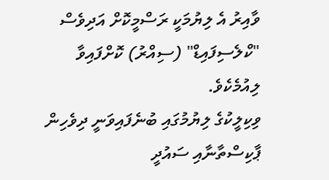ވާއިރު އެ ލިޔުމަކީ ރަސްމީކޮށް އަދިވެސް "ކްލެސިފައިޑް" (ސިއްރު) ކޮށްފައިވާ ލިއުމެކެވެ.
ވިކިލީކުގެ ލިޔުމުގައި ބުނެފައިވަނީ ދިވެހިން ޕާކިސްތާނާއި ސައުދީ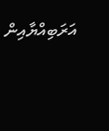އަރަބިއްޔާއިން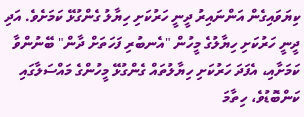ކިޔަވައިގެން އަންނައިރު ދީނީ ހަރުކަށި ހިޔާލު ގެންގުޅޭ ކަމަށެވެ. އަދި ދީނީ ހަރުކަށި ހިޔާލުގެ މީހުން "އެނބުރި ފަހަތަށް ދާން" ބޭނުންވާ ކަމަށާއި، އެފަދަ ހަރުކަށި ހިޔާލުތައް ގެންގުޅޭ މީހުންގެ މައްސަލާގައި ކަންބޮޑުވެ، ހިތާމަ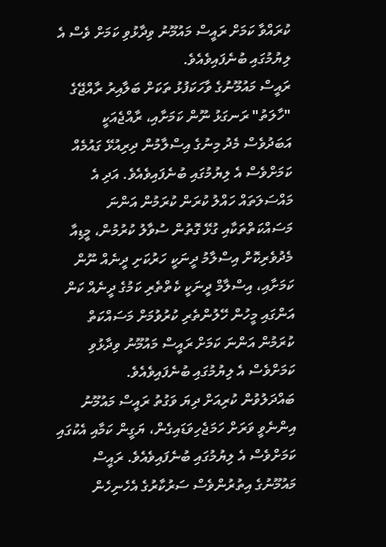ކުރައްވާ ކަމަށް ރައީސް މައުމޫނު ވިދާޅުވި ކަމަށް ވެސް އެ ލިޔުމުގައި ބުނެފައިވެއެވެ.
ރައީސް މައުމޫނުގެ ވާހަކަފުޅު ތަކަށް ބަލާއިރު ރާއްޖޭގެ "ހާލަތު" ރަނގަޅު ނޫން ކަމަށާއި، ރާއްޖެއަކީ އަބަދުވެސް މެދު މިނުގެ އިސްލާމުން ދިރިއުޅޭ ގައުމެއް ކަމަށްވެސް އެ ލިޔުމުގައި ބުނެފައިވެއެވެ. އަދި އެ މައްސަލަތައް ހައްލު ކުރަން ކުރަމުން އަންނަ މަސައްކަތްތަކާއި ގުޅޭ ގޮތުން ސުވާލު ކުރުމުން، މީޑިއާ މެދުވެރިކޮށް އިސްލާމު ދީނަކީ ހަރުކަށި ދީނެއް ނޫން ކަމަށާއި، އިސްލާމް ދީނަކީ ކެތްތެރި ކަމުގެ ދީނެއް ކަން އަންގައި މީހުން ހޭލުންތެރި ކުރުވުމަށް މަސައްކަތް ކުރަމުން އަންނަ ކަމަށް ރައީސް މައުމޫނު ވިދާޅުވި ކަމަށްވެސް އެ ލިޔުމުގައި ބުނެފައިވެއެވެ.
ބައްދަލުވުން ކުރިއަށް ދިޔަ ވަގުތު ރައީސް މައުމޫނު އިންނެވީ ވަރަށް ހަމަޖެހިވަޑައިގެން، ޔަގީން ކަމާއި އެކުގައި ކަމަށްވެސް އެ ލިޔުމުގައި ބުނެފައިވެއެވެ. ރައީސް މައުމޫނުގެ އިތުރުންވެސް ސަރުކާރުގެ އެހެނިހެން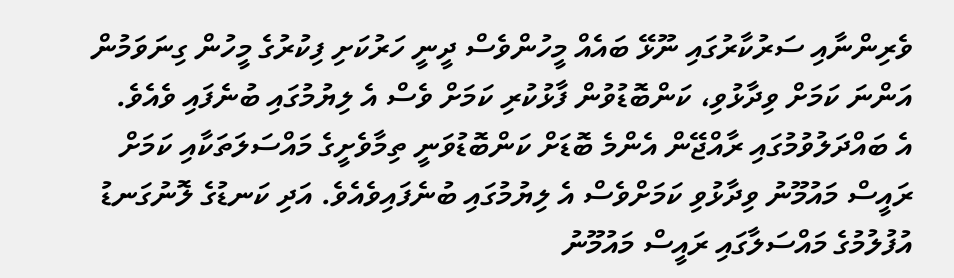ވެރިންނާއި ސަރުކާރުގައި ނޫޅޭ ބައެއް މީހުންވެސް ދީނީ ހަރުކަށި ފިކުރުގެ މީހުން ގިނަވަމުން އަންނަ ކަމަށް ވިދާޅުވި، ކަންބޮޑުވުން ފާޅުކުރި ކަމަށް ވެސް އެ ލިޔުމުގައި ބުނެފައި ވެއެވެ.
އެ ބައްދަލުވުމުގައި ރާއްޖޭން އެންމެ ބޮޑަށް ކަންބޮޑުވަނީ ތިމާވެށީގެ މައްސަލަތަކާއި ކަމަށް ރައީސް މައުމޫނު ވިދާޅުވި ކަމަށްވެސް އެ ލިޔުމުގައި ބުނެފައިވެއެވެ. އަދި ކަނޑުގެ ލޮނުގަނޑު އުފުލުމުގެ މައްސަލާގައި ރައީސް މައުމޫނު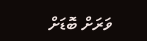ވަރަށް ބޮޑަށް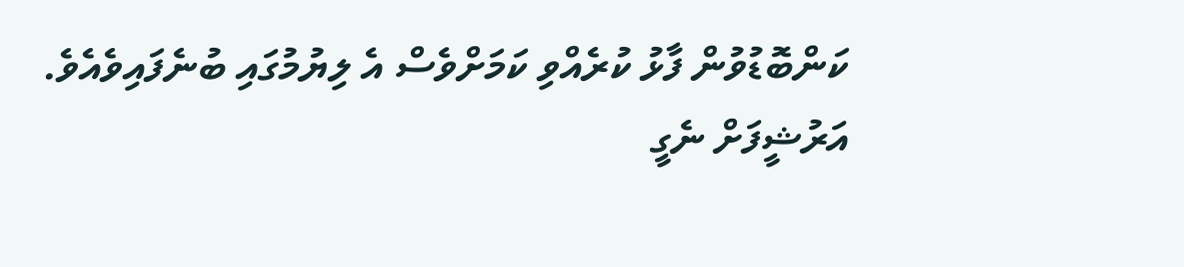ކަންބޮޑުވުން ފާޅު ކުރެއްވި ކަމަށްވެސް އެ ލިޔުމުގައި ބުނެފައިވެއެވެ.
އަރުޝީފަށް ނެގީ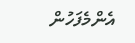އެންމެފަހުން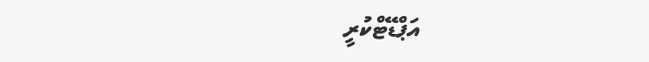އަޕްޑޭޓްކުރީ